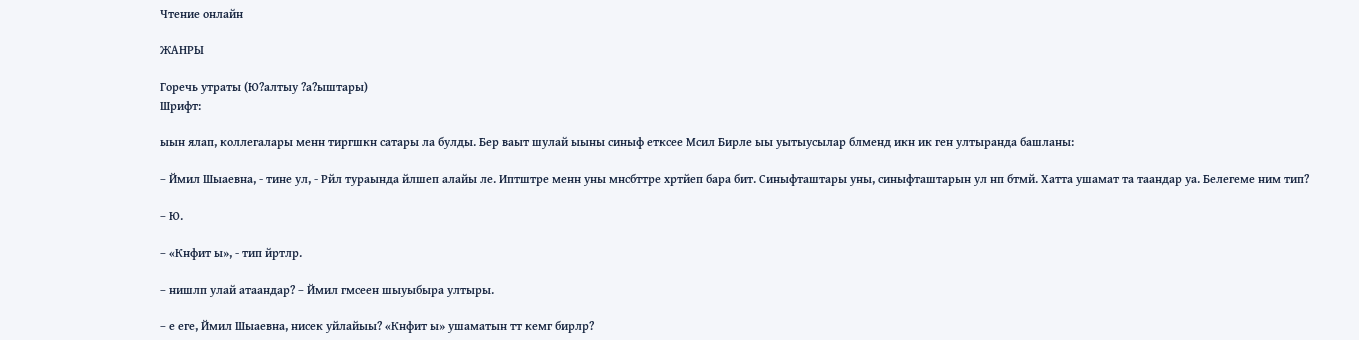Чтение онлайн

ЖАНРЫ

Горечь утраты (Ю?алтыу ?а?ыштары)
Шрифт:

ыын ялап, коллегалары менн тиргшкн сатары ла булды. Бер ваыт шулай ыыны синыф етксее Мсил Бирле ыы уытыусылар блменд икн ик ген ултыранда башланы:

– Ймил Шыаевна, - тине ул, - Рйл тураында йлшеп алайы ле. Иптштре менн уны мнсбттре хртйеп бара бит. Синыфташтары уны, синыфташтарын ул нп бтмй. Хатта ушамат та таандар уа. Белегеме ним тип?

– Ю.

– «Кнфит ы», - тип йртлр.

– нишлп улай атаандар? – Ймил гмсеен шыуыбыра ултыры.

– е еге, Ймил Шыаевна, нисек уйлайыы? «Кнфит ы» ушаматын тт кемг бирлр?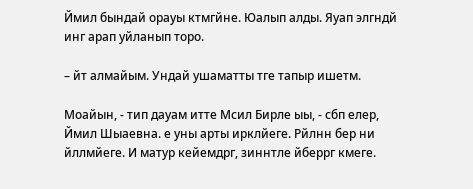Ймил бындай орауы ктмгйне. Юалып алды. Яуап элгндй инг арап уйланып торо.

– йт алмайым. Ундай ушаматты тге тапыр ишетм.

Моайын, - тип дауам итте Мсил Бирле ыы, - сбп елер, Ймил Шыаевна. е уны арты ирклйеге. Рйлнн бер ни йллмйеге. И матур кейемдрг, зиннтле йберрг кмеге.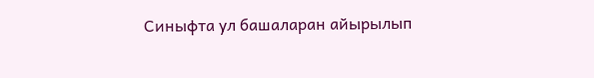Синыфта ул башаларан айырылып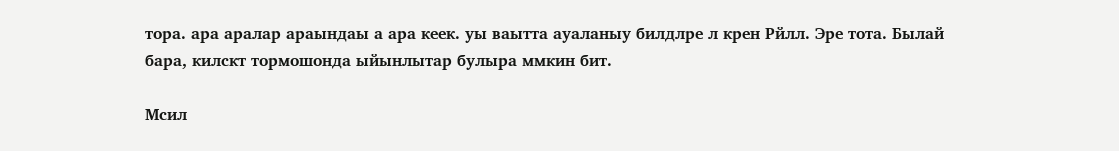тора. ара аралар араындаы а ара кеек. уы ваытта ауаланыу билдлре л крен Рйлл. Эре тота. Былай бара, килскт тормошонда ыйынлытар булыра ммкин бит.

Мсил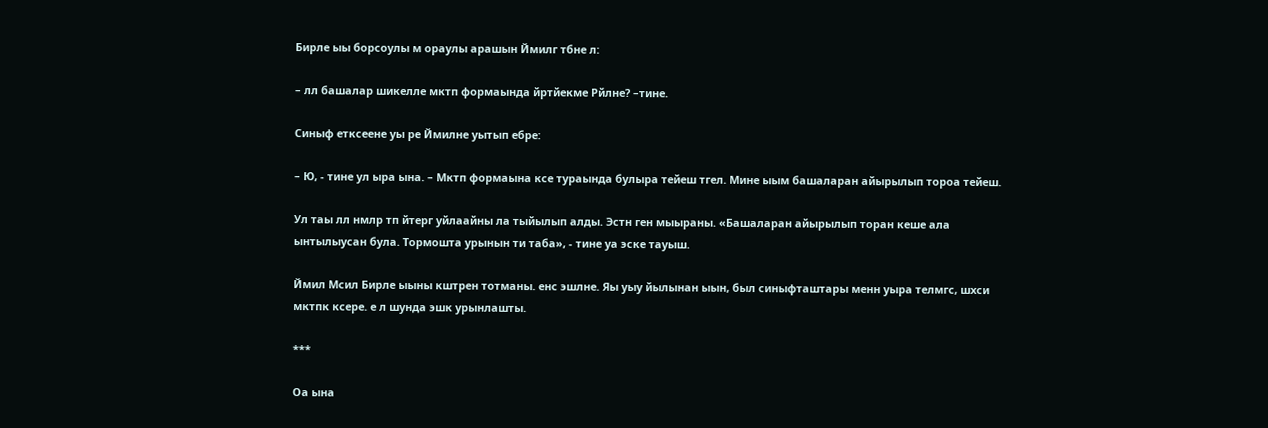Бирле ыы борсоулы м ораулы арашын Ймилг тбне л:

– лл башалар шикелле мктп формаында йртйекме Рйлне? –тине.

Синыф етксеене уы ре Ймилне уытып ебре:

– Ю, - тине ул ыра ына. – Мктп формаына ксе тураында булыра тейеш тгел. Мине ыым башаларан айырылып тороа тейеш.

Ул таы лл нмлр тп йтерг уйлаайны ла тыйылып алды. Эстн ген мыыраны. «Башаларан айырылып торан кеше ала ынтылыусан була. Тормошта урынын ти таба», - тине уа эске тауыш.

Ймил Мсил Бирле ыыны кштрен тотманы. енс эшлне. Яы уыу йылынан ыын, был синыфташтары менн уыра телмгс, шхси мктпк ксере. е л шунда эшк урынлашты.

***

Оа ына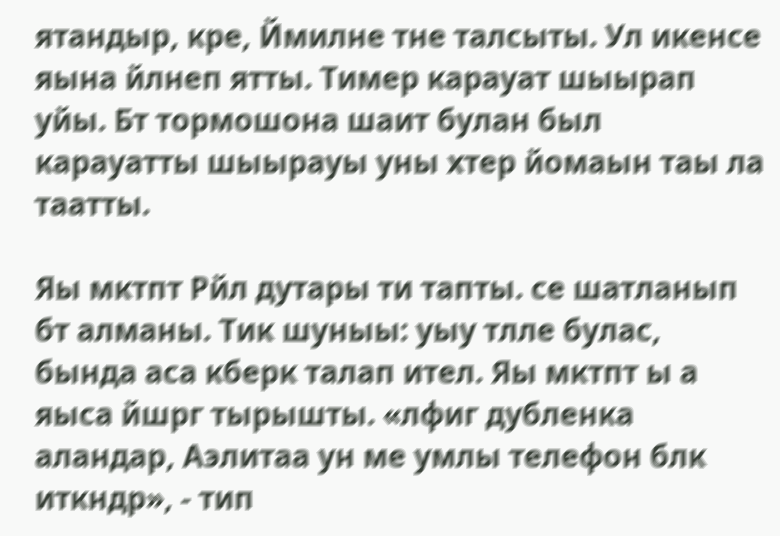ятандыр, кре, Ймилне тне талсыты. Ул икенсе яына йлнеп ятты. Тимер карауат шыырап уйы. Бт тормошона шаит булан был карауатты шыырауы уны хтер йомаын таы ла таатты.

Яы мктпт Рйл дутары ти тапты. се шатланып бт алманы. Тик шуныы: уыу тлле булас, бында аса кберк талап ител. Яы мктпт ы а яыса йшрг тырышты. «лфиг дубленка аландар, Аэлитаа ун ме умлы телефон блк иткндр», - тип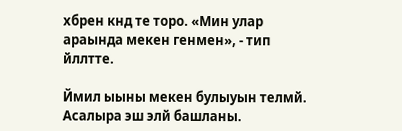хбрен кнд те торо. «Мин улар араында мекен генмен», - тип йллтте.

Ймил ыыны мекен булыуын телмй. Асалыра эш элй башланы.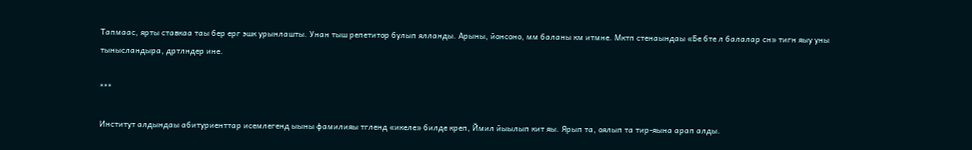Тапмаас, ярты ставкаа таы бер ерг эшк урынлашты. Унан тыш репетитор булып ялланды. Арыны, йонсоно, мм баланы км итмне. Мктп стенаындаы «Бе бте л балалар сн» тигн яыу уны тынысландыра, дртлндер ине.

***

Институт алдындаы абитуриенттар исемлегенд ыыны фамилияы тгленд «икеле» билде креп, Ймил йыылып кит яы. Ярып та, оялып та тир-яына арап алды.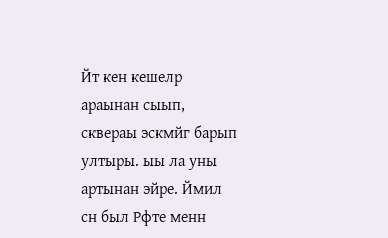Йт кен кешелр араынан сыып, сквераы эскмйг барып ултыры. ыы ла уны артынан эйре. Ймил сн был Рфте менн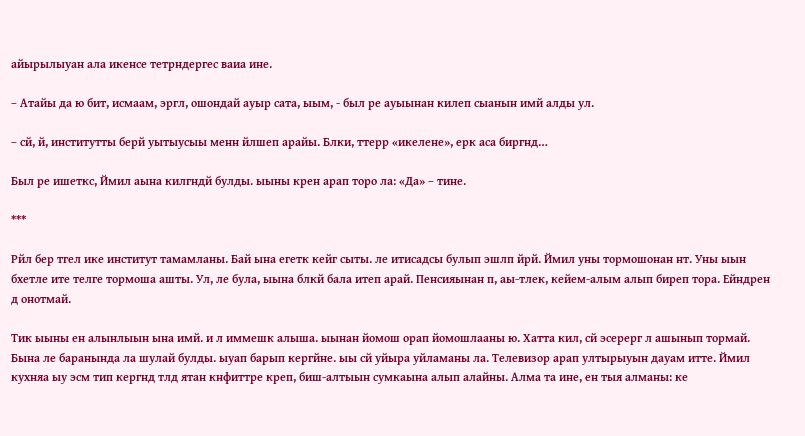айырылыуан ала икенсе тетрндергес ваиа ине.

– Атайы да ю бит, исмаам, эргл, ошондай ауыр сата, ыым, - был ре ауыынан килеп сыанын имй алды ул.

– сй, й, институтты берй уытыусыы менн йлшеп арайы. Блки, ттерр «икелене», ерк аса биргнд…

Был ре ишеткс, Ймил аына килгндй булды. ыыны крен арап торо ла: «Да» – тине.

***

Рйл бер тгел ике институт тамамланы. Бай ына егетк кейг сыты. ле итисадсы булып эшлп йрй. Ймил уны тормошонан нт. Уны ыын бхетле ите телге тормоша ашты. Ул, ле була, ыына блкй бала итеп арай. Пенсияынан п, аы-тлек, кейем-алым алып биреп тора. Ейндрен д онотмай.

Тик ыыны ен алынлыын ына имй. и л иммешк алыша. ыынан йомош орап йомошлааны ю. Хатта кил, сй эсерерг л ашынып тормай. Бына ле баранында ла шулай булды. ыуап барып кергйне. ыы сй уйыра уйламаны ла. Телевизор арап ултырыуын дауам итте. Ймил кухняа ыу эсм тип кергнд тлд ятан кнфиттре креп, биш-алтыын сумкаына алып алайны. Алма та ине, ен тыя алманы: ке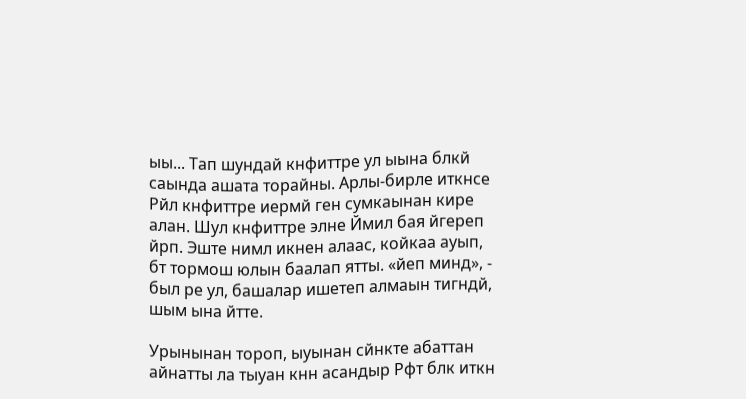ыы... Тап шундай кнфиттре ул ыына блкй саында ашата торайны. Арлы-бирле иткнсе Рйл кнфиттре иермй ген сумкаынан кире алан. Шул кнфиттре элне Ймил бая йгереп йрп. Эште нимл икнен алаас, койкаа ауып, бт тормош юлын баалап ятты. «йеп минд», - был ре ул, башалар ишетеп алмаын тигндй, шым ына йтте.

Урынынан тороп, ыуынан сйнкте абаттан айнатты ла тыуан кнн асандыр Рфт блк иткн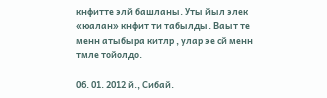кнфитте элй башланы. Уты йыл элек «юалан» кнфит ти табылды. Ваыт те менн атыбыра китлр , улар эе сй менн тмле тойолдо.

06. 01. 2012 й., Сибай.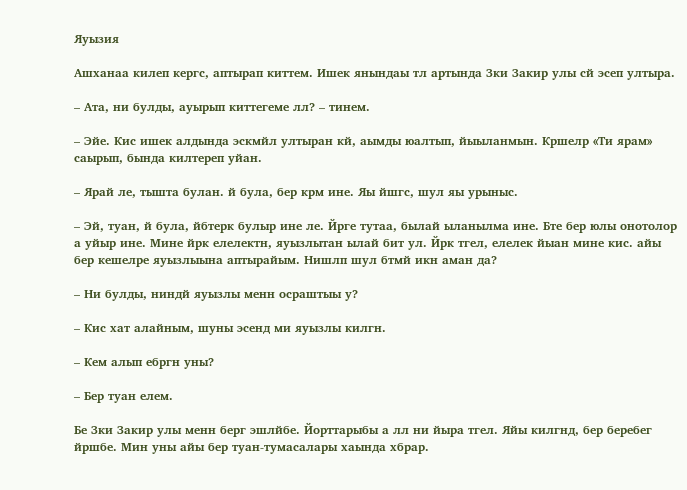Яуызия

Ашханаа килеп кергс, аптырап киттем. Ишек янындаы тл артында Зки Закир улы сй эсеп ултыра.

– Ата, ни булды, ауырып киттегеме лл? – тинем.

– Эйе. Кис ишек алдында эскмйл ултыран кй, аымды юалтып, йыыланмын. Кршелр «Ти ярам» саырып, бында килтереп уйан.

– Ярай ле, тышта булан. й була, бер крм ине. Яы йшгс, шул яы урыныс.

– Эй, туан, й була, йбтерк булыр ине ле. Йрге тутаа, былай ыланылма ине. Бте бер юлы онотолор а уйыр ине. Мине йрк елелектн, яуызлытан ылай бит ул. Йрк тгел, елелек йыан мине кис. айы бер кешелре яуызлыына аптырайым. Нишлп шул бтмй икн аман да?

– Ни булды, ниндй яуызлы менн осраштыы у?

– Кис хат алайным, шуны эсенд ми яуызлы килгн.

– Кем алып ебргн уны?

– Бер туан елем.

Бе Зки Закир улы менн берг эшлйбе. Йорттарыбы а лл ни йыра тгел. Яйы килгнд, бер беребег йршбе. Мин уны айы бер туан-тумасалары хаында хбрар.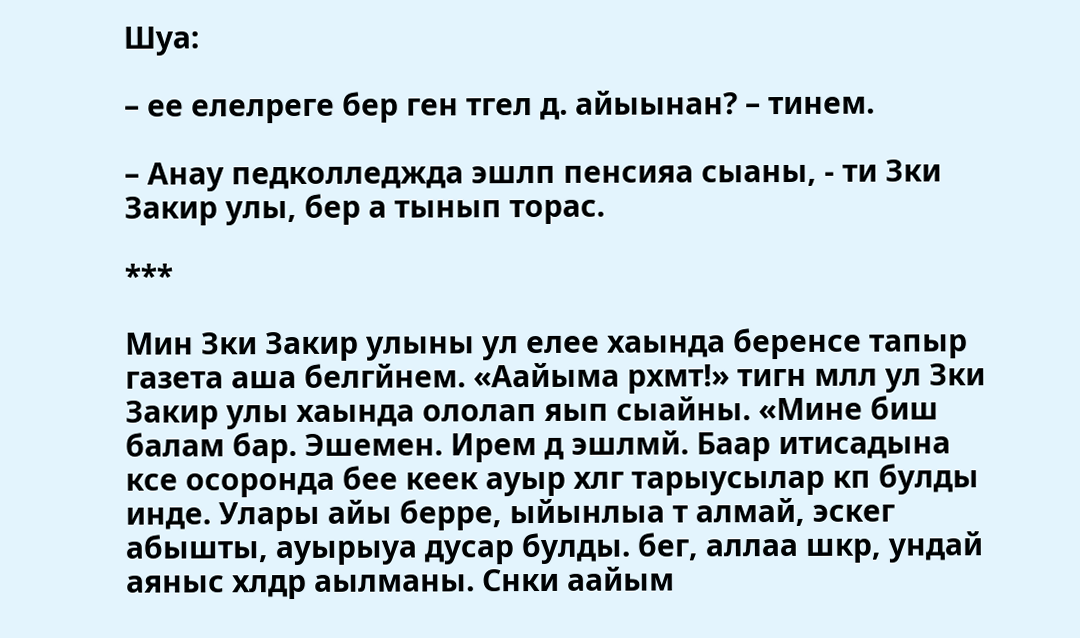Шуа:

– ее елелреге бер ген тгел д. айыынан? – тинем.

– Анау педколледжда эшлп пенсияа сыаны, - ти Зки Закир улы, бер а тынып торас.

***

Мин Зки Закир улыны ул елее хаында беренсе тапыр газета аша белгйнем. «Аайыма рхмт!» тигн млл ул Зки Закир улы хаында ололап яып сыайны. «Мине биш балам бар. Эшемен. Ирем д эшлмй. Баар итисадына ксе осоронда бее кеек ауыр хлг тарыусылар кп булды инде. Улары айы берре, ыйынлыа т алмай, эскег абышты, ауырыуа дусар булды. бег, аллаа шкр, ундай аяныс хлдр аылманы. Снки аайым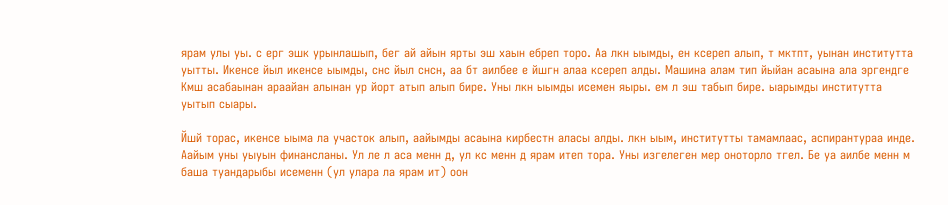ярам улы уы. с ерг эшк урынлашып, бег ай айын ярты эш хаын ебреп торо. Аа лкн ыымды, ен ксереп алып, т мктпт, уынан институтта уытты. Икенсе йыл икенсе ыымды, снс йыл снсн, аа бт аилбее е йшгн алаа ксереп алды. Машина алам тип йыйан асаына ала эргендге Кмш асабаынан араайан алынан ур йорт атып алып бире. Уны лкн ыымды исемен яыры. ем л эш табып бире. ыарымды институтта уытып сыары.

Йшй торас, икенсе ыыма ла участок алып, аайымды асаына кирбестн аласы алды. лкн ыым, институтты тамамлаас, аспирантураа инде. Аайым уны уыуын финансланы. Ул ле л аса менн д, ул кс менн д ярам итеп тора. Уны изгелеген мер оноторло тгел. Бе уа аилбе менн м баша туандарыбы исеменн (ул улара ла ярам ит) оон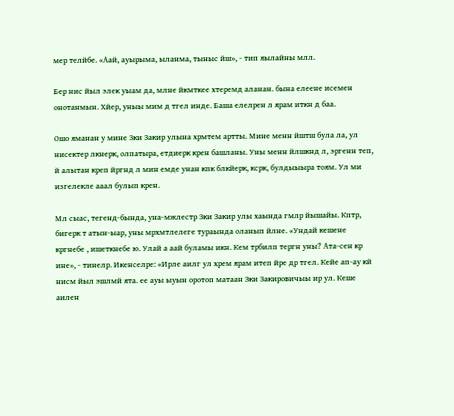мер телйбе. «Аай, ауырыма, ыланма, тыныс йш», - тип яылайны млл.

Бер нис йыл элек уыам да, млне йкмткее хтеремд аланан. бына елеене исемен онотанмын. Хйер, уныы мим д тгел инде. Баша елелрен л ярам иткн д баа.

Ошо яманан у мине Зки Закир улына хрмтем артты. Мине менн йштш була ла, ул нисектер лкнерк, олпатыра, етдиерк крен башланы. Уны менн йлшкнд л, эргенн теп, й алытан креп йргнд л мин емде унан кпк блкйерк, ксрк, булдыыыра тоям. Ул ми изгелекле ааал булып крен.

Мл сыас, тегенд-бында, уна-мжлестр Зки Закир улы хаында гмлр йышайы. Кптр, бигерк т атын-ыар, уны мрхмтлелеге тураында оланып йлне. «Ундай кешене кргнебе , ишеткнебе ю. Улай а аай буламы икн. Кем трбилп тергн уны? Ата-сен кр ине», - тинелр. Икенселре: «Ирле аилг ул хрем ярам итеп йре др тгел. Кейе ап-ау кй нисм йыл эшлмй ята. ее ауы ыуын оротоп матаан Зки Закировичыы ир ул. Кеше аилен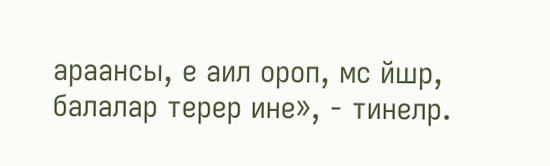араансы, е аил ороп, мс йшр, балалар терер ине», - тинелр.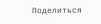Поделиться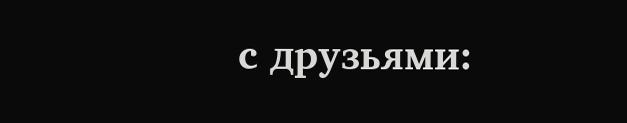с друзьями: